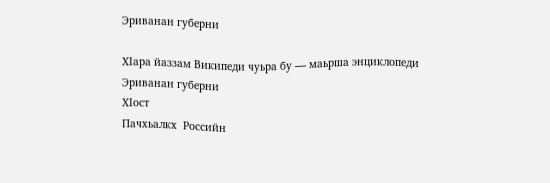Эриванан губерни

ХӀара йаззам Википеди чуьра бу — маьрша энциклопеди
Эриванан губерни
ХӀост
Пачхьалкх  Российн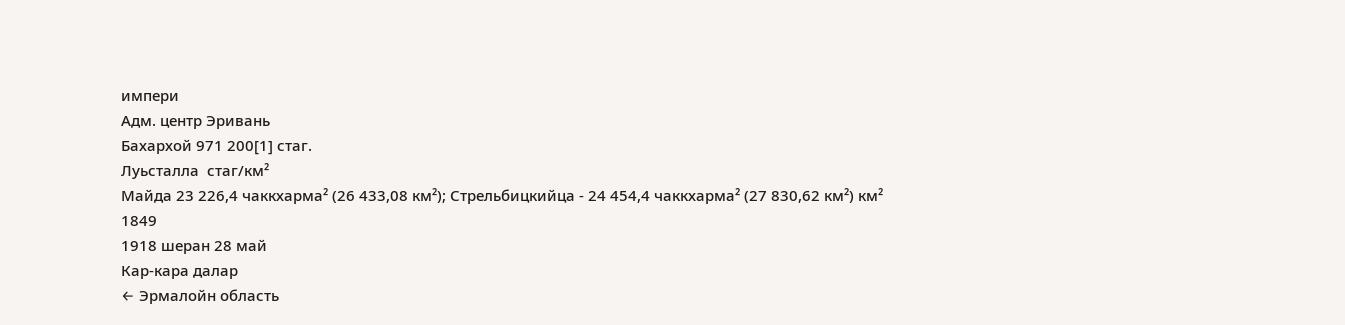импери
Адм. центр Эривань
Бахархой 971 200[1] стаг.
Луьсталла  стаг/км²
Майда 23 226,4 чаккхарма² (26 433,08 км²); Стрельбицкийца - 24 454,4 чаккхарма² (27 830,62 км²) км²
1849
1918 шеран 28 май
Кар-кара далар
← Эрмалойн область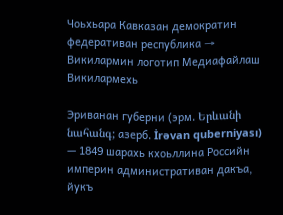Чоьхьара Кавказан демократин федеративан республика →
Викилармин логотип Медиафайлаш Викилармехь

Эриванан губерни (эрм. Երևանի նահանգ; азерб. İrəvan quberniyası) — 1849 шарахь кхоьллина Российн империн административан дакъа, йукъ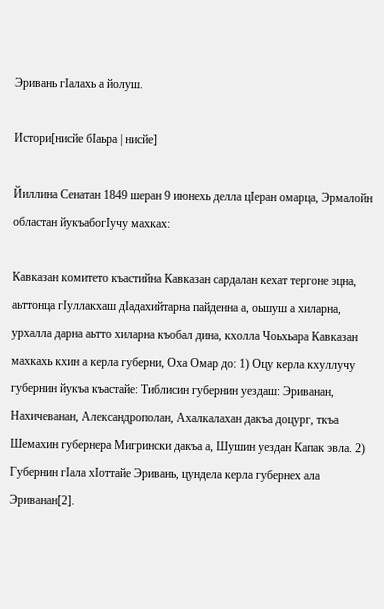Эривань гӀалахь а йолуш.

Истори[нисйе бӀаьра | нисйе]

Йиллина Сенатан 1849 шеран 9 июнехь делла цӀеран омарца, Эрмалойн областан йукъабогӀучу махках:

Кавказан комитето къастийна Кавказан сардалан кехат тергоне эцна, аьттонца гӀуллакхаш дӀадахийтарна пайденна а, оьшуш а хиларна, урхалла дарна аьтто хиларна къобал дина, кхолла Чоьхьара Кавказан махкахь кхин а керла губерни, Оха Омар до: 1) Оцу керла кхуллучу губернин йукъа къастайе: Тиблисин губернин уездаш: Эриванан, Нахичеванан, Александрополан, Ахалкалахан дакъа доцург, ткъа Шемахин губернера Мигрински дакъа а, Шушин уездан Капак эвла. 2) Губернин гӀала хӀоттайе Эривань, цундела керла губернех ала Эриванан[2].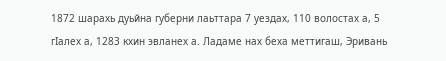1872 шарахь дуьйна губерни лаьттара 7 уездах, 110 волостах а, 5 гӀалех а, 1283 кхин эвланех а. Ладаме нах беха меттигаш, Эривань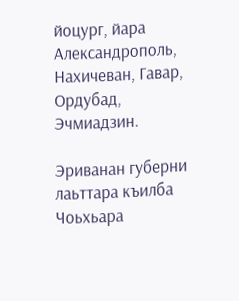йоцург, йара Александрополь, Нахичеван, Гавар, Ордубад, Эчмиадзин.

Эриванан губерни лаьттара къилба Чоьхьара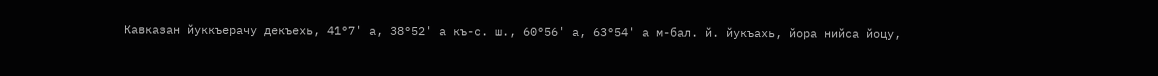Кавказан йуккъерачу декъехь, 41°7' а, 38°52' а къ-с. ш., 60°56' а, 63°54' а м-бал. й. йукъахь, йора нийса йоцу,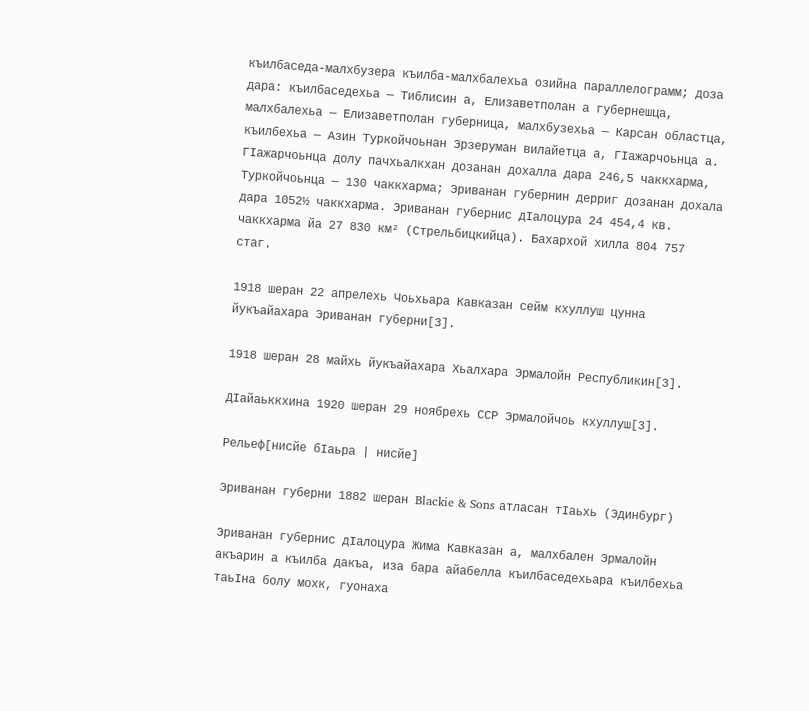къилбаседа-малхбузера къилба-малхбалехьа озийна параллелограмм; доза дара: къилбаседехьа — Тиблисин а, Елизаветполан а губернешца, малхбалехьа — Елизаветполан губерница, малхбузехьа — Карсан областца, къилбехьа — Азин Туркойчоьнан Эрзеруман вилайетца а, ГӀажарчоьнца а. ГӀажарчоьнца долу пачхьалкхан дозанан дохалла дара 246,5 чаккхарма, Туркойчоьнца — 130 чаккхарма; Эриванан губернин дерриг дозанан дохала дара 1052½ чаккхарма. Эриванан губернис дӀалоцура 24 454,4 кв. чаккхарма йа 27 830 км² (Стрельбицкийца). Бахархой хилла 804 757 стаг.

1918 шеран 22 апрелехь Чоьхьара Кавказан сейм кхуллуш цунна йукъайахара Эриванан губерни[3].

1918 шеран 28 майхь йукъайахара Хьалхара Эрмалойн Республикин[3].

ДӀайаьккхина 1920 шеран 29 ноябрехь ССР Эрмалойчоь кхуллуш[3].

Рельеф[нисйе бӀаьра | нисйе]

Эриванан губерни 1882 шеран Blackie & Sons атласан тӀаьхь (Эдинбург)

Эриванан губернис дӀалоцура Жима Кавказан а, малхбален Эрмалойн акъарин а къилба дакъа, иза бара айабелла къилбаседехьара къилбехьа таьӀна болу мохк, гуонаха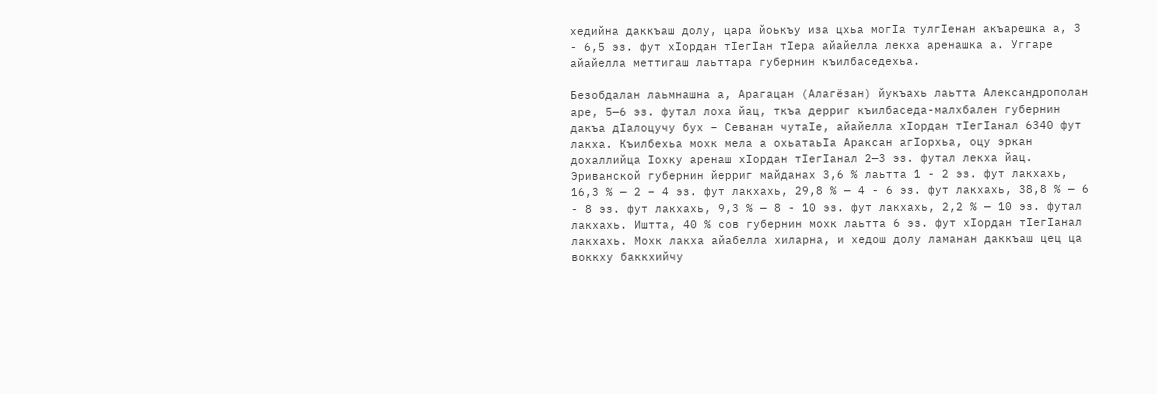хедийна даккъаш долу, цара йоькъу иза цхьа могӀа тулгӀенан акъарешка а, 3 - 6,5 эз. фут хӀордан тӀегӀан тӀера айайелла лекха аренашка а. Уггаре айайелла меттигаш лаьттара губернин къилбаседехьа.

Безобдалан лаьмнашна а, Арагацан (Алагёзан) йукъахь лаьтта Александрополан аре, 5—6 эз. футал лоха йац, ткъа дерриг къилбаседа-малхбален губернин дакъа дӀалоцучу бух – Севанан чутаӀе, айайелла хӀордан тӀегӀанал 6340 фут лакха. Къилбехьа мохк мела а охьатаьӀа Араксан агӀорхьа, оцу эркан дохаллийца Ӏохку аренаш хӀордан тӀегӀанал 2—3 эз. футал лекха йац. Эриванской губернин йерриг майданах 3,6 % лаьтта 1 - 2 эз. фут лакхахь, 16,3 % — 2 – 4 эз. фут лакхахь, 29,8 % — 4 - 6 эз. фут лакхахь, 38,8 % — 6 - 8 эз. фут лакхахь, 9,3 % — 8 - 10 эз. фут лакхахь, 2,2 % — 10 эз. футал лакхахь. Иштта, 40 % сов губернин мохк лаьтта 6 эз. фут хӀордан тӀегӀанал лакхахь. Мохк лакха айабелла хиларна, и хедош долу ламанан даккъаш цец ца воккху баккхийчу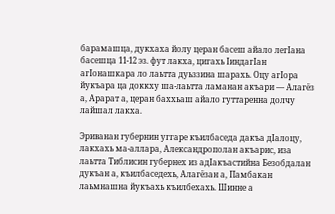барамашца, дукхаха йолу церан басеш айало легӀана басешца 11-12 эз. фут лакха, цигахь ӀиндагӀан агӀонашкара ло лаьтта дуьззина шарахь. Оцу агӀора йукъара ца доккху ша-лаьтта ламанан акъари — Алагёз а, Арарат а, церан баххьаш айало гуттаренна долчу лайшал лакха.

Эриванан губернин уггаре къилбаседа дакъа дӀалоцу, лакхахь ма-аллара, Александрополан акъарис, иза лаьтта Тиблисин губернех из адӀакъастийна Безобдалан дукъан а, къилбаседехь, Алагёзан а, Памбакан лаьмнашна йукъахь къилбехахь. Шинне а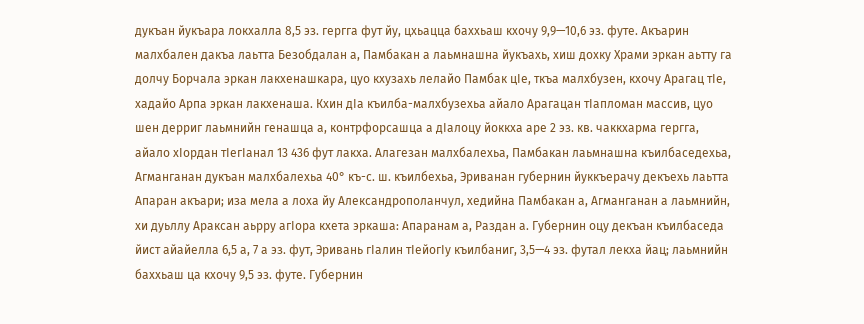дукъан йукъара локхалла 8,5 эз. гергга фут йу, цхьацца баххьаш кхочу 9,9—10,6 эз. футе. Акъарин малхбален дакъа лаьтта Безобдалан а, Памбакан а лаьмнашна йукъахь, хиш дохку Храми эркан аьтту га долчу Борчала эркан лакхенашкара, цуо кхузахь лелайо Памбак цӀе, ткъа малхбузен, кхочу Арагац тӀе, хадайо Арпа эркан лакхенаша. Кхин дӀа къилба-малхбузехьа айало Арагацан тӀапломан массив, цуо шен дерриг лаьмнийн генашца а, контрфорсашца а дӀалоцу йоккха аре 2 эз. кв. чаккхарма гергга, айало хӀордан тӀегӀанал 13 436 фут лакха. Алагезан малхбалехьа, Памбакан лаьмнашна къилбаседехьа, Агманганан дукъан малхбалехьа 40° къ-с. ш. къилбехьа, Эриванан губернин йуккъерачу декъехь лаьтта Апаран акъари; иза мела а лоха йу Александрополанчул, хедийна Памбакан а, Агманганан а лаьмнийн, хи дуьллу Араксан аьрру агӀора кхета эркаша: Апаранам а, Раздан а. Губернин оцу декъан къилбаседа йист айайелла 6,5 а, 7 а эз. фут, Эривань гӀалин тӀейогӀу къилбаниг, 3,5—4 эз. футал лекха йац; лаьмнийн баххьаш ца кхочу 9,5 эз. футе. Губернин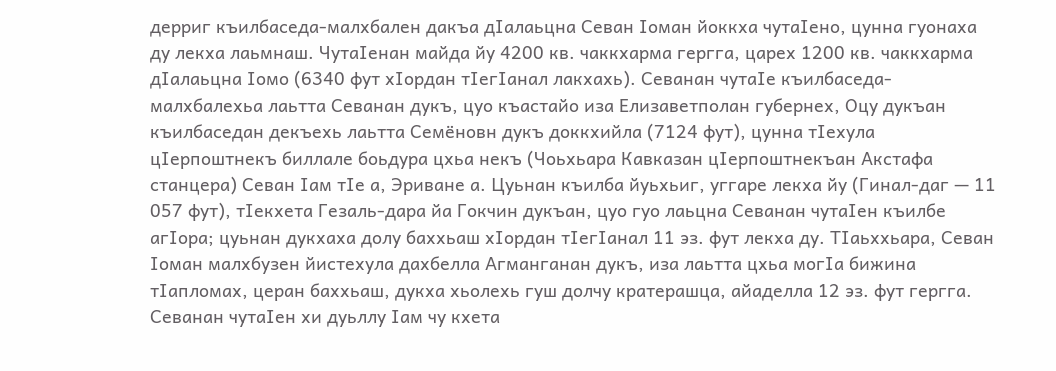дерриг къилбаседа-малхбален дакъа дӀалаьцна Севан Ӏоман йоккха чутаӀено, цунна гуонаха ду лекха лаьмнаш. ЧутаӀенан майда йу 4200 кв. чаккхарма гергга, царех 1200 кв. чаккхарма дӀалаьцна Ӏомо (6340 фут хӀордан тӀегӀанал лакхахь). Севанан чутаӀе къилбаседа-малхбалехьа лаьтта Севанан дукъ, цуо къастайо иза Елизаветполан губернех, Оцу дукъан къилбаседан декъехь лаьтта Семёновн дукъ доккхийла (7124 фут), цунна тӀехула цӀерпоштнекъ биллале боьдура цхьа некъ (Чоьхьара Кавказан цӀерпоштнекъан Акстафа станцера) Севан Ӏам тӀе а, Эриване а. Цуьнан къилба йуьхьиг, уггаре лекха йу (Гинал-даг — 11 057 фут), тӀекхета Гезаль-дара йа Гокчин дукъан, цуо гуо лаьцна Севанан чутаӀен къилбе агӀора; цуьнан дукхаха долу баххьаш хӀордан тӀегӀанал 11 эз. фут лекха ду. ТӀаьххьара, Севан Ӏоман малхбузен йистехула дахбелла Агманганан дукъ, иза лаьтта цхьа могӀа бижина тӀапломах, церан баххьаш, дукха хьолехь гуш долчу кратерашца, айаделла 12 эз. фут гергга. Севанан чутаӀен хи дуьллу Ӏам чу кхета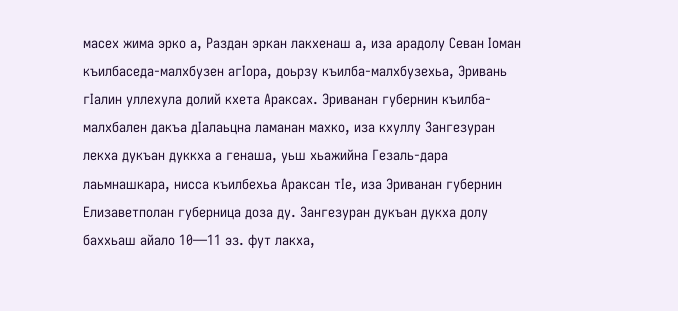масех жима эрко а, Раздан эркан лакхенаш а, иза арадолу Севан Ӏоман къилбаседа-малхбузен агӀора, доьрзу къилба-малхбузехьа, Эривань гӀалин уллехула долий кхета Араксах. Эриванан губернин къилба-малхбален дакъа дӀалаьцна ламанан махко, иза кхуллу Зангезуран лекха дукъан дуккха а генаша, уьш хьажийна Гезаль-дара лаьмнашкара, нисса къилбехьа Араксан тӀе, иза Эриванан губернин Елизаветполан губерница доза ду. Зангезуран дукъан дукха долу баххьаш айало 10—11 эз. фут лакха,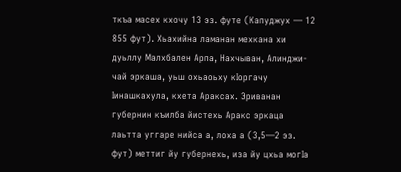ткъа масех кхочу 13 эз. футе (Капуджух — 12 855 фут). Хьахийна ламанан мехкана хи дуьллу Малхбален Арпа, Нахчыван, Алинджи-чай эркаша, уьш охьаоьху кӀоргачу Ӏинашкахула, кхета Араксах. Эриванан губернин къилба йистехь Аракс эркаца лаьтта уггаре нийса а, лоха а (3,5—2 эз. фут) меттиг йу губернехь, иза йу цхьа могӀа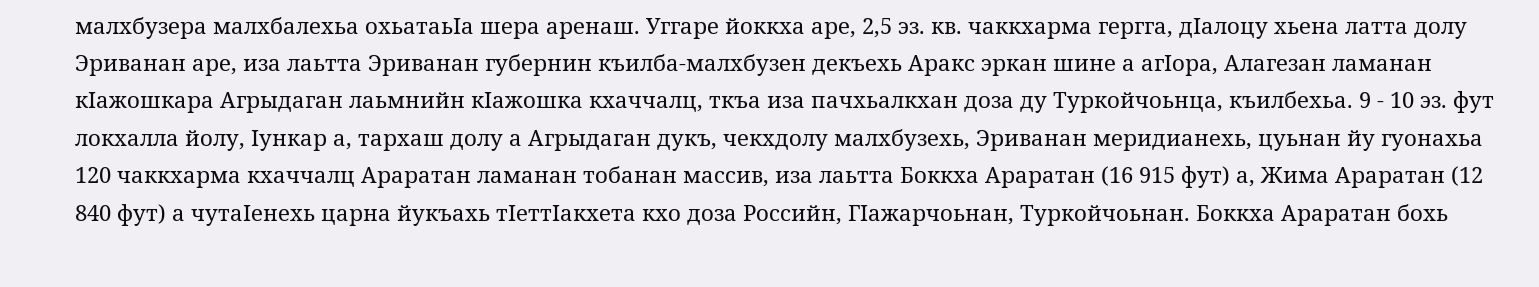малхбузера малхбалехьа охьатаьӀа шера аренаш. Уггаре йоккха аре, 2,5 эз. кв. чаккхарма гергга, дӀалоцу хьена латта долу Эриванан аре, иза лаьтта Эриванан губернин къилба-малхбузен декъехь Аракс эркан шине а агӀора, Алагезан ламанан кӀажошкара Агрыдаган лаьмнийн кӀажошка кхаччалц, ткъа иза пачхьалкхан доза ду Туркойчоьнца, къилбехьа. 9 - 10 эз. фут локхалла йолу, Ӏункар а, тархаш долу а Агрыдаган дукъ, чекхдолу малхбузехь, Эриванан меридианехь, цуьнан йу гуонахьа 120 чаккхарма кхаччалц Араратан ламанан тобанан массив, иза лаьтта Боккха Араратан (16 915 фут) а, Жима Араратан (12 840 фут) а чутаӀенехь царна йукъахь тӀеттӀакхета кхо доза Российн, ГӀажарчоьнан, Туркойчоьнан. Боккха Араратан бохь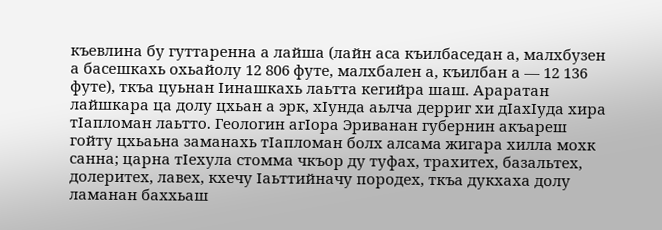къевлина бу гуттаренна а лайша (лайн аса къилбаседан а, малхбузен а басешкахь охьайолу 12 806 футе, малхбален а, къилбан а — 12 136 футе), ткъа цуьнан Ӏинашкахь лаьтта кегийра шаш. Араратан лайшкара ца долу цхьан а эрк, хӀунда аьлча дерриг хи дӀахӀуда хира тӀапломан лаьтто. Геологин агӀора Эриванан губернин акъареш гойту цхьаьна заманахь тӀапломан болх алсама жигара хилла мохк санна; царна тӀехула стомма чкъор ду туфах, трахитех, базальтех, долеритех, лавех, кхечу Ӏаьттийначу породех, ткъа дукхаха долу ламанан баххьаш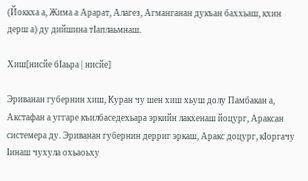(Йоккха а, Жима а Арарат, Алагез, Агманганан дукъан баххьаш, кхин дерш а) ду дийшина тӀаплаьмнаш.

Хиш[нисйе бӀаьра | нисйе]

Эриванан губернин хиш, Куран чу шен хиш хьуш долу Памбакан а, Акстафан а уггаре къилбаседехьара эркийн лакхенаш йоцург, Араксан системера ду. Эриванан губернин дерриг эркаш, Аракс доцург, кӀоргачу Ӏинаш чухула охьаоьху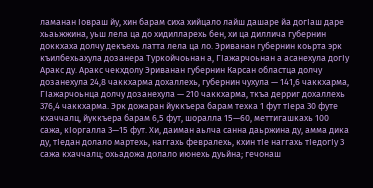ламанан Ӏовраш йу, хин барам сиха хийцало лайш дашаре йа догӀаш даре хьаьжжина, уьш лела ца до хидилларехь бен, хи ца диллича губернин доккхаха долчу декъехь латта лела ца ло. Эриванан губернин коьрта эрк къилбехьахула дозанера Туркойчоьнан а, ГӀажарчоьнан а асанехула догӀу Аракс ду. Аракс чекхдолу Эриванан губернин Карсан областца долчу дозанехула 24,8 чаккхарма дохаллехь, губернин чухула — 141,6 чаккхарма, ГӀажарчоьнца долчу дозанехула — 210 чаккхарма, ткъа дерриг дохаллехь 376,4 чаккхарма. Эрк дожаран йуккъера барам техка 1 фут тӀера 30 футе кхаччалц, йуккъера барам 6,5 фут, шоралла 15—60, меттигашкахь 100 сажа, кӀоргалла 3—15 фут. Хи, даиман аьлча санна даьржина ду, амма дика ду, тӀедан долало мартехь, наггахь февралехь, кхин тӀе наггахь тӀедогӀу 3 сажа кхаччалц; охьадожа долало июнехь дуьйна; гечонаш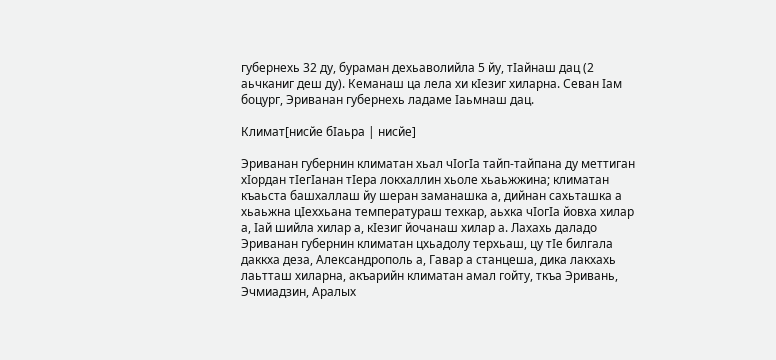губернехь 32 ду, бураман дехьаволийла 5 йу, тӀайнаш дац (2 аьчканиг деш ду). Кеманаш ца лела хи кӀезиг хиларна. Севан Ӏам боцург, Эриванан губернехь ладаме Ӏаьмнаш дац.

Климат[нисйе бӀаьра | нисйе]

Эриванан губернин климатан хьал чӀогӀа тайп-тайпана ду меттиган хӀордан тӀегӀанан тӀера локхаллин хьоле хьаьжжина; климатан къаьста башхаллаш йу шеран заманашка а, дийнан сахьташка а хьаьжна цӀеххьана температураш техкар, аьхка чӀогӀа йовха хилар а, Ӏай шийла хилар а, кӀезиг йочанаш хилар а. Лахахь даладо Эриванан губернин климатан цхьадолу терхьаш, цу тӀе билгала даккха деза, Александрополь а, Гавар а станцеша, дика лакхахь лаьтташ хиларна, акъарийн климатан амал гойту, ткъа Эривань, Эчмиадзин, Аралых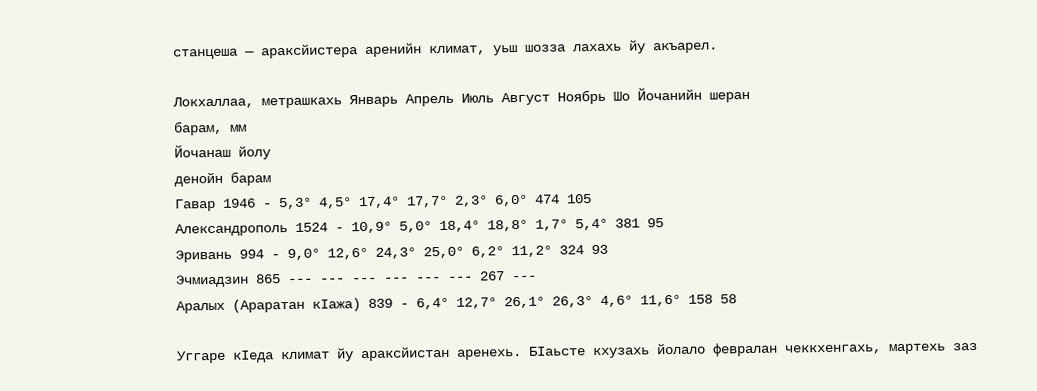станцеша — араксйистера аренийн климат, уьш шозза лахахь йу акъарел.

Локхаллаа, метрашкахь Январь Апрель Июль Август Ноябрь Шо Йочанийн шеран
барам, мм
Йочанаш йолу
денойн барам
Гавар 1946 - 5,3° 4,5° 17,4° 17,7° 2,3° 6,0° 474 105
Александрополь 1524 - 10,9° 5,0° 18,4° 18,8° 1,7° 5,4° 381 95
Эривань 994 - 9,0° 12,6° 24,3° 25,0° 6,2° 11,2° 324 93
Эчмиадзин 865 --- --- --- --- --- --- 267 ---
Аралых (Араратан кӀажа) 839 - 6,4° 12,7° 26,1° 26,3° 4,6° 11,6° 158 58

Уггаре кӀеда климат йу араксйистан аренехь. БӀаьсте кхузахь йолало февралан чеккхенгахь, мартехь заз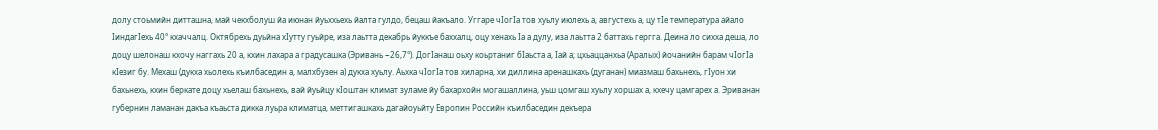долу стоьмийн дитташна, май чекхболуш йа июнан йуьххьехь йалта гулдо, бецаш йакъало. Уггаре чӀогӀа тов хуьлу июлехь а, августехь а, цу тӀе температура айало ӀиндагӀехь 40° кхаччалц. Октябрехь дуьйна хӀутту гуьйре, иза лаьтта декабрь йуккъе баххалц, оцу хенахь Ӏа а дулу, иза лаьтта 2 баттахь гергга. Деина ло сихха деша, ло доцу шелонаш кхочу наггахь 20 а, кхин лахара а градусашка (Эривань −26,7°). ДогӀанаш оьху коьртаниг бӀаьста а, Ӏай а; цхьаццанхьа (Аралых) йочанийн барам чӀогӀа кӀезиг бу. Мехаш (дукха хьолехь къилбаседин а, малхбузен а) дукха хуьлу. Аьхка чӀогӀа тов хиларна, хи диллина аренашкахь (дуганан) миазмаш бахьнехь, гӀуон хи бахьнехь, кхин беркате доцу хьелаш бахьнехь, вай йуьйцу кӀоштан климат зуламе йу бахархойн могашаллина, уьш цомгаш хуьлу хоршах а, кхечу цамгарех а. Эриванан губернин ламанан дакъа къаьста дикка луьра климатца, меттигашкахь дагайоуьйту Европин Российн къилбаседин декъера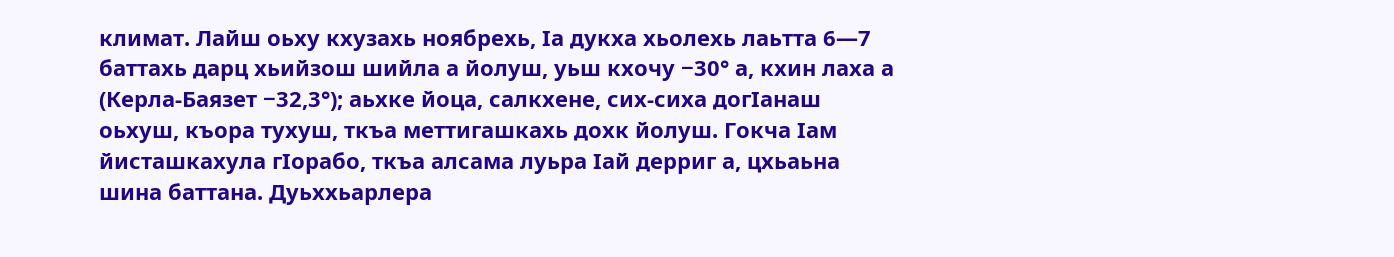климат. Лайш оьху кхузахь ноябрехь, Ӏа дукха хьолехь лаьтта 6—7 баттахь дарц хьийзош шийла а йолуш, уьш кхочу −30° а, кхин лаха а (Керла-Баязет −32,3°); аьхке йоца, салкхене, сих-сиха догӀанаш оьхуш, къора тухуш, ткъа меттигашкахь дохк йолуш. Гокча Ӏам йисташкахула гӀорабо, ткъа алсама луьра Ӏай дерриг а, цхьаьна шина баттана. Дуьххьарлера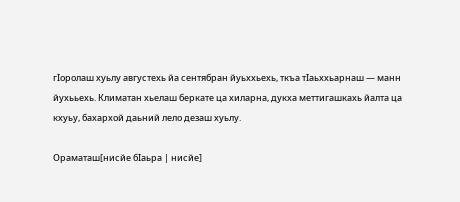гӀоролаш хуьлу августехь йа сентябран йуьххьехь, ткъа тӀаьххьарнаш — манн йухььехь. Климатан хьелаш беркате ца хиларна, дукха меттигашкахь йалта ца кхуьу, бахархой даьний лело дезаш хуьлу.

Ораматаш[нисйе бӀаьра | нисйе]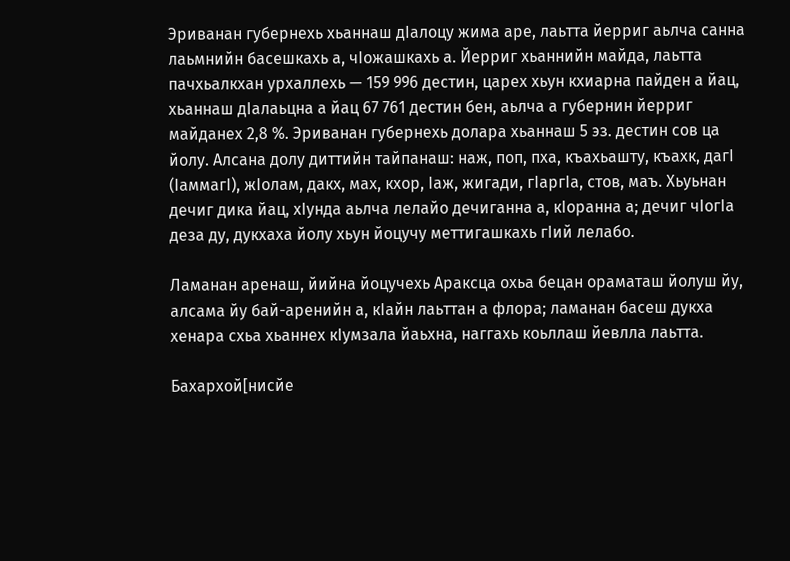Эриванан губернехь хьаннаш дӀалоцу жима аре, лаьтта йерриг аьлча санна лаьмнийн басешкахь а, чӀожашкахь а. Йерриг хьаннийн майда, лаьтта пачхьалкхан урхаллехь — 159 996 дестин, царех хьун кхиарна пайден а йац, хьаннаш дӀалаьцна а йац 67 761 дестин бен, аьлча а губернин йерриг майданех 2,8 %. Эриванан губернехь долара хьаннаш 5 эз. дестин сов ца йолу. Алсана долу диттийн тайпанаш: наж, поп, пха, къахьашту, къахк, дагӀ (ӀаммагӀ), жӀолам, дакх, мах, кхор, Ӏаж, жигади, гӀаргӀа, стов, маъ. Хьуьнан дечиг дика йац, хӀунда аьлча лелайо дечиганна а, кӀоранна а; дечиг чӀогӀа деза ду, дукхаха йолу хьун йоцучу меттигашкахь гӀий лелабо.

Ламанан аренаш, йийна йоцучехь Араксца охьа бецан ораматаш йолуш йу, алсама йу бай-аренийн а, кӀайн лаьттан а флора; ламанан басеш дукха хенара схьа хьаннех кӀумзала йаьхна, наггахь коьллаш йевлла лаьтта.

Бахархой[нисйе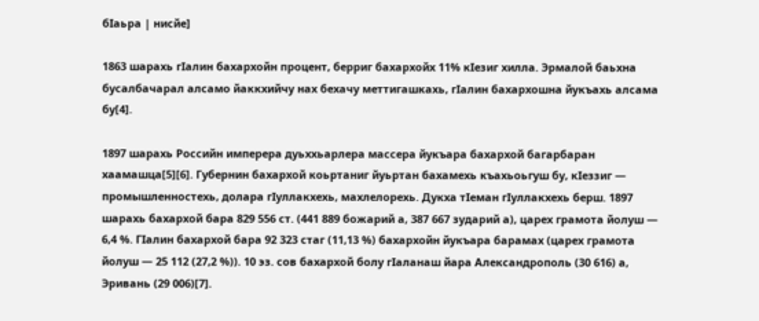бӀаьра | нисйе]

1863 шарахь гӀалин бахархойн процент, берриг бахархойх 11% кӀезиг хилла. Эрмалой баьхна бусалбачарал алсамо йаккхийчу нах бехачу меттигашкахь, гӀалин бахархошна йукъахь алсама бу[4].

1897 шарахь Российн имперера дуьххьарлера массера йукъара бахархой багарбаран хаамашца[5][6]. Губернин бахархой коьртаниг йуьртан бахамехь къахьоьгуш бу, кӀеззиг — промышленностехь, долара гӀуллакхехь, махлелорехь. Дукха тӀеман гӀуллакхехь берш. 1897 шарахь бахархой бара 829 556 ст. (441 889 божарий а, 387 667 зударий а), царех грамота йолуш — 6,4 %. ГӀалин бахархой бара 92 323 стаг (11,13 %) бахархойн йукъара барамах (царех грамота йолуш — 25 112 (27,2 %)). 10 эз. сов бахархой болу гӀаланаш йара Александрополь (30 616) а, Эривань (29 006)[7].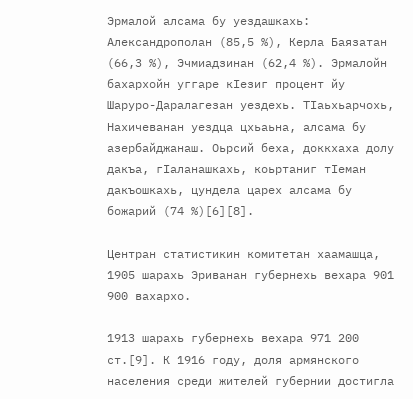Эрмалой алсама бу уездашкахь: Александрополан (85,5 %), Керла Баязатан (66,3 %), Эчмиадзинан (62,4 %). Эрмалойн бахархойн уггаре кӀезиг процент йу Шаруро-Даралагезан уездехь. ТӀаьхьарчохь, Нахичеванан уездца цхьаьна, алсама бу азербайджанаш. Оьрсий беха, доккхаха долу дакъа, гӀаланашкахь, коьртаниг тӀеман дакъошкахь, цундела царех алсама бу божарий (74 %)[6][8].

Центран статистикин комитетан хаамашца, 1905 шарахь Эриванан губернехь вехара 901 900 вахархо.

1913 шарахь губернехь вехара 971 200 ст.[9]. К 1916 году, доля армянского населения среди жителей губернии достигла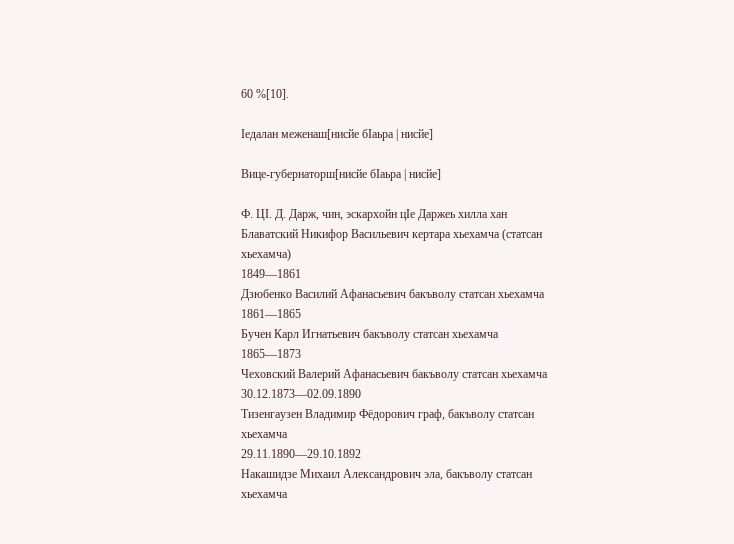60 %[10].

Ӏедалан меженаш[нисйе бӀаьра | нисйе]

Вице-губернаторш[нисйе бӀаьра | нисйе]

Ф. ЦӀ. Д. Дарж, чин, эскархойн цӀе Даржеь хилла хан
Блаватский Никифор Васильевич кертара хьехамча (статсан хьехамча)
1849—1861
Дзюбенко Василий Афанасьевич бакъволу статсан хьехамча
1861—1865
Бучен Карл Игнатьевич бакъволу статсан хьехамча
1865—1873
Чеховский Валерий Афанасьевич бакъволу статсан хьехамча
30.12.1873—02.09.1890
Тизенгаузен Владимир Фёдорович граф, бакъволу статсан хьехамча
29.11.1890—29.10.1892
Накашидзе Михаил Александрович эла, бакъволу статсан хьехамча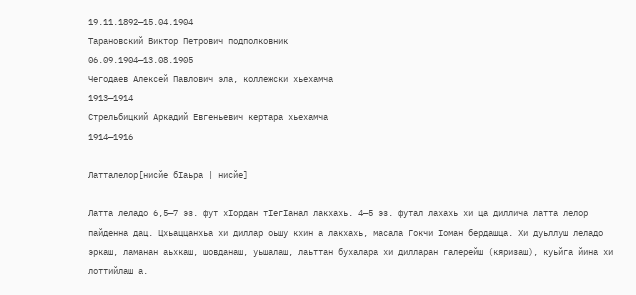19.11.1892—15.04.1904
Тарановский Виктор Петрович подполковник
06.09.1904—13.08.1905
Чегодаев Алексей Павлович эла, коллежски хьехамча
1913—1914
Стрельбицкий Аркадий Евгеньевич кертара хьехамча
1914—1916

Латталелор[нисйе бӀаьра | нисйе]

Латта леладо 6,5—7 эз. фут хӀордан тӀегӀанал лакхахь. 4—5 эз. футал лахахь хи ца диллича латта лелор пайденна дац. Цхьаццанхьа хи диллар оьшу кхин а лакхахь, масала Гокчи Ӏоман бердашца. Хи дуьллуш леладо эркаш, ламанан аьхкаш, шовданаш, уьшалаш, лаьттан бухалара хи дилларан галерейш (кяризаш), куьйга йина хи лоттийлаш а.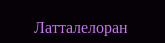Латталелоран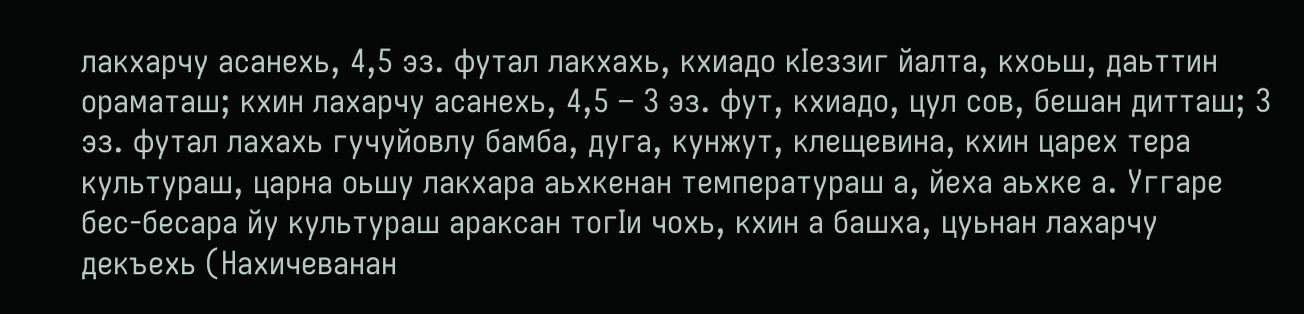лакхарчу асанехь, 4,5 эз. футал лакхахь, кхиадо кӀеззиг йалта, кхоьш, даьттин ораматаш; кхин лахарчу асанехь, 4,5 – 3 эз. фут, кхиадо, цул сов, бешан дитташ; 3 эз. футал лахахь гучуйовлу бамба, дуга, кунжут, клещевина, кхин царех тера культураш, царна оьшу лакхара аьхкенан температураш а, йеха аьхке а. Уггаре бес-бесара йу культураш араксан тогӀи чохь, кхин а башха, цуьнан лахарчу декъехь (Нахичеванан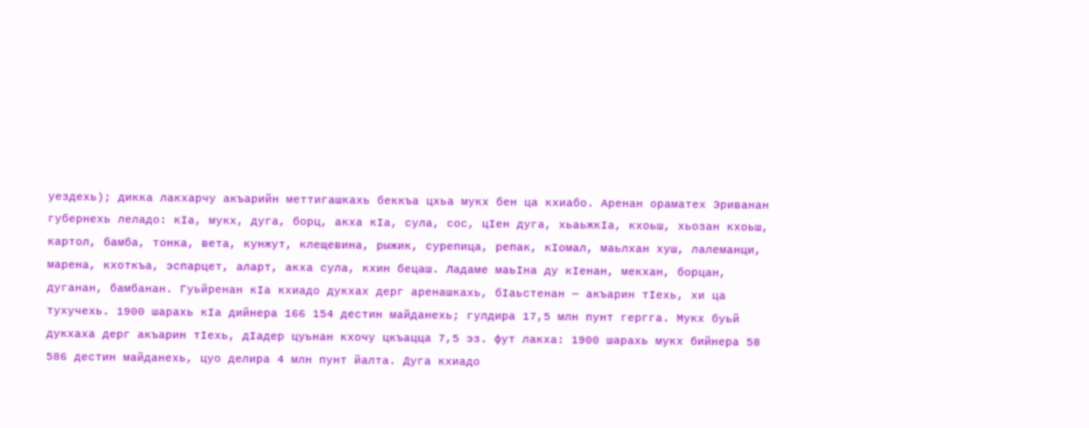уездехь); дикка лакхарчу акъарийн меттигашкахь беккъа цхьа мукх бен ца кхиабо. Аренан ораматех Эриванан губернехь леладо: кӀа, мукх, дуга, борц, акха кӀа, сула, сос, цӀен дуга, хьаьжкӀа, кхоьш, хьозан кхоьш, картол, бамба, тонка, вета, кунжут, клещевина, рыжик, сурепица, репак, кӀомал, маьлхан хуш, лалеманци, марена, кхоткъа, эспарцет, аларт, акха сула, кхин бецаш. Ладаме маьӀна ду кӀенан, мекхан, борцан, дуганан, бамбанан. Гуьйренан кӀа кхиадо дукхах дерг аренашкахь, бӀаьстенан — акъарин тӀехь, хи ца тухучехь. 1900 шарахь кӀа дийнера 166 154 дестин майданехь; гулдира 17,5 млн пунт гергга. Мукх буьй дукхаха дерг акъарин тӀехь, дӀадер цуьнан кхочу цкъацца 7,5 эз. фут лакха: 1900 шарахь мукх бийнера 58 586 дестин майданехь, цуо делира 4 млн пунт йалта. Дуга кхиадо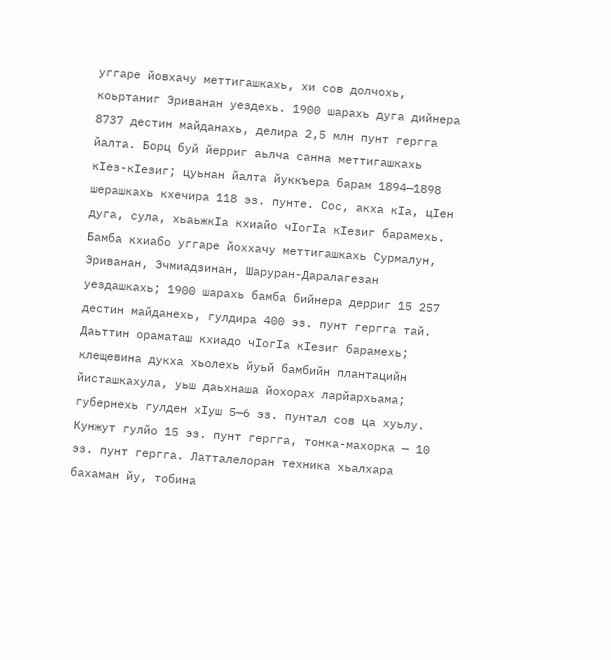уггаре йовхачу меттигашкахь, хи сов долчохь, коьртаниг Эриванан уездехь. 1900 шарахь дуга дийнера 8737 дестин майданахь, делира 2,5 млн пунт гергга йалта. Борц буй йерриг аьлча санна меттигашкахь кӀез-кӀезиг; цуьнан йалта йуккъера барам 1894—1898 шерашкахь кхечира 118 эз. пунте. Сос, акха кӀа, цӀен дуга, сула, хьаьжкӀа кхиайо чӀогӀа кӀезиг барамехь. Бамба кхиабо уггаре йоххачу меттигашкахь Сурмалун, Эриванан, Эчмиадзинан, Шаруран-Даралагезан уездашкахь; 1900 шарахь бамба бийнера дерриг 15 257 дестин майданехь, гулдира 400 эз. пунт гергга тай. Даьттин ораматаш кхиадо чӀогӀа кӀезиг барамехь; клещевина дукха хьолехь йуьй бамбийн плантацийн йисташкахула, уьш даьхнаша йохорах ларйархьама; губернехь гулден хӀуш 5—6 эз. пунтал сов ца хуьлу. Кунжут гулйо 15 эз. пунт гергга, тонка-махорка — 10 эз. пунт гергга. Латталелоран техника хьалхара бахаман йу, тобина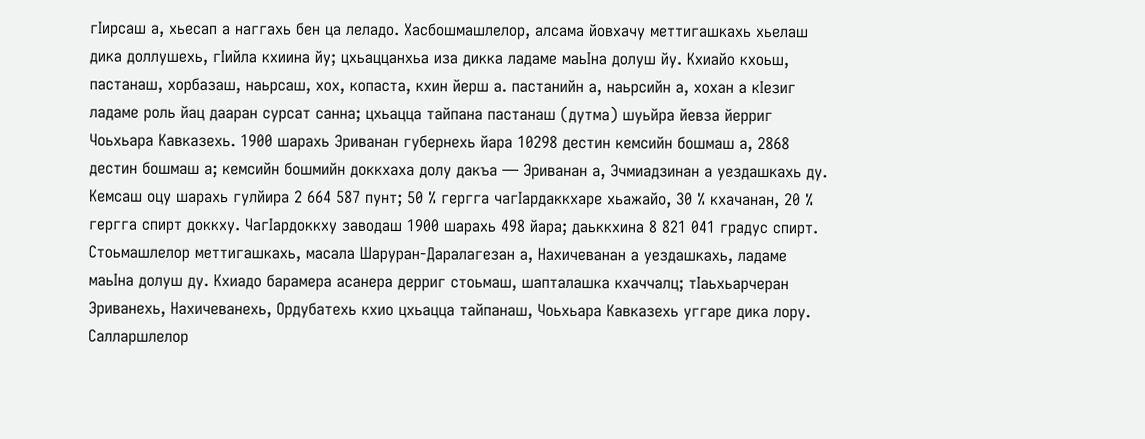гӀирсаш а, хьесап а наггахь бен ца леладо. Хасбошмашлелор, алсама йовхачу меттигашкахь хьелаш дика доллушехь, гӀийла кхиина йу; цхьаццанхьа иза дикка ладаме маьӀна долуш йу. Кхиайо кхоьш, пастанаш, хорбазаш, наьрсаш, хох, копаста, кхин йерш а. пастанийн а, наьрсийн а, хохан а кӀезиг ладаме роль йац дааран сурсат санна; цхьацца тайпана пастанаш (дутма) шуьйра йевза йерриг Чоьхьара Кавказехь. 1900 шарахь Эриванан губернехь йара 10298 дестин кемсийн бошмаш а, 2868 дестин бошмаш а; кемсийн бошмийн доккхаха долу дакъа — Эриванан а, Эчмиадзинан а уездашкахь ду. Кемсаш оцу шарахь гулйира 2 664 587 пунт; 50 % гергга чагӀардаккхаре хьажайо, 30 % кхачанан, 20 % гергга спирт доккху. ЧагӀардоккху заводаш 1900 шарахь 498 йара; даьккхина 8 821 041 градус спирт. Стоьмашлелор меттигашкахь, масала Шаруран-Даралагезан а, Нахичеванан а уездашкахь, ладаме маьӀна долуш ду. Кхиадо барамера асанера дерриг стоьмаш, шапталашка кхаччалц; тӀаьхьарчеран Эриванехь, Нахичеванехь, Ордубатехь кхио цхьацца тайпанаш, Чоьхьара Кавказехь уггаре дика лору. Салларшлелор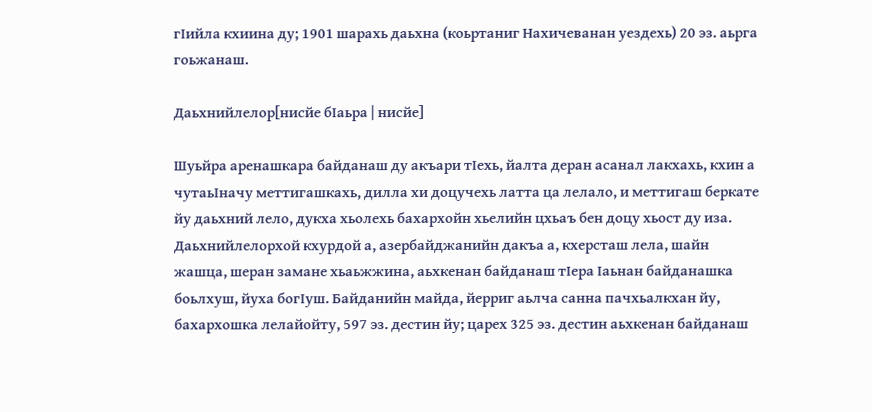гӀийла кхиина ду; 1901 шарахь даьхна (коьртаниг Нахичеванан уездехь) 20 эз. аьрга гоьжанаш.

Даьхнийлелор[нисйе бӀаьра | нисйе]

Шуьйра аренашкара байданаш ду акъари тӀехь, йалта деран асанал лакхахь, кхин а чутаьӀначу меттигашкахь, дилла хи доцучехь латта ца лелало, и меттигаш беркате йу даьхний лело, дукха хьолехь бахархойн хьелийн цхьаъ бен доцу хьост ду иза. Даьхнийлелорхой кхурдой а, азербайджанийн дакъа а, кхерсташ лела, шайн жашца, шеран замане хьаьжжина, аьхкенан байданаш тӀера Ӏаьнан байданашка боьлхуш, йуха богӀуш. Байданийн майда, йерриг аьлча санна пачхьалкхан йу, бахархошка лелайойту, 597 эз. дестин йу; царех 325 эз. дестин аьхкенан байданаш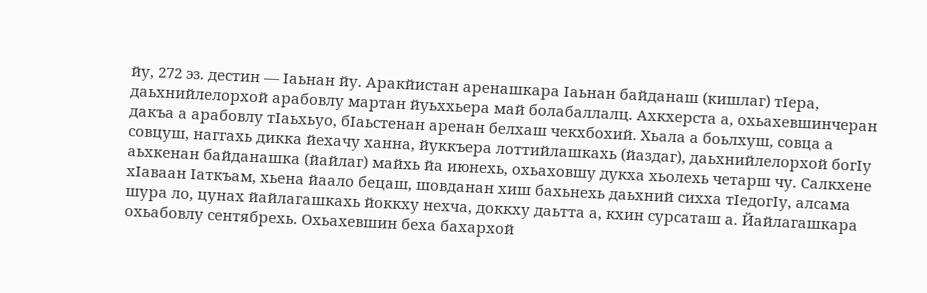йу, 272 эз. дестин — Ӏаьнан йу. Аракйистан аренашкара Ӏаьнан байданаш (кишлаг) тӀера, даьхнийлелорхой арабовлу мартан йуьххьера май болабаллалц. Ахкхерста а, охьахевшинчеран дакъа а арабовлу тӀаьхьуо, бӀаьстенан аренан белхаш чекхбохий. Хьала а боьлхуш, совца а совцуш, наггахь дикка йехачу ханна, йуккъера лоттийлашкахь (йаздаг), даьхнийлелорхой богӀу аьхкенан байданашка (йайлаг) майхь йа июнехь, охьаховшу дукха хьолехь четарш чу. Салкхене хӀаваан Ӏаткъам, хьена йаало бецаш, шовданан хиш бахьнехь даьхний сихха тӀедогӀу, алсама шура ло, цунах йайлагашкахь йоккху нехча, доккху даьтта а, кхин сурсаташ а. Йайлагашкара охьабовлу сентябрехь. Охьахевшин беха бахархой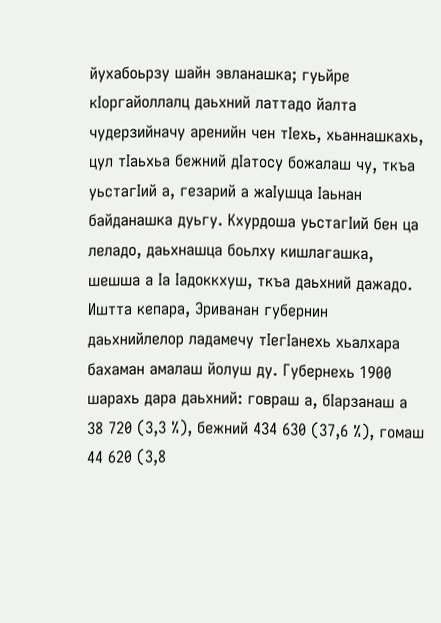йухабоьрзу шайн эвланашка; гуьйре кӀоргайоллалц даьхний латтадо йалта чудерзийначу аренийн чен тӀехь, хьаннашкахь, цул тӀаьхьа бежний дӀатосу божалаш чу, ткъа уьстагӀий а, гезарий а жаӀушца Ӏаьнан байданашка дуьгу. Кхурдоша уьстагӀий бен ца леладо, даьхнашца боьлху кишлагашка, шешша а Ӏа Ӏадоккхуш, ткъа даьхний дажадо. Иштта кепара, Эриванан губернин даьхнийлелор ладамечу тӀегӀанехь хьалхара бахаман амалаш йолуш ду. Губернехь 1900 шарахь дара даьхний: говраш а, бӀарзанаш а 38 720 (3,3 %), бежний 434 630 (37,6 %), гомаш 44 620 (3,8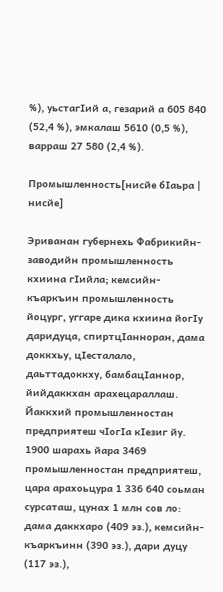%), уьстагӀий а, гезарий а 605 840 (52,4 %), эмкалаш 5610 (0,5 %), варраш 27 580 (2,4 %).

Промышленность[нисйе бӀаьра | нисйе]

Эриванан губернехь Фабрикийн-заводийн промышленность кхиина гӀийла; кемсийн-къаркъин промышленность йоцург, уггаре дика кхиина йогӀу даридуца, спиртцӀанноран, дама доккхьу, цӀесталало, даьттадоккху, бамбацӀаннор, йийдаккхан арахецараллаш. Йаккхий промышленностан предприятеш чӀогӀа кӀезиг йу. 1900 шарахь йара 3469 промышленностан предприятеш, цара арахоьцура 1 336 640 соьман сурсаташ, цунах 1 млн сов ло: дама даккхаро (409 эз.), кемсийн-къаркъинн (390 эз.), дари дуцу (117 эз.),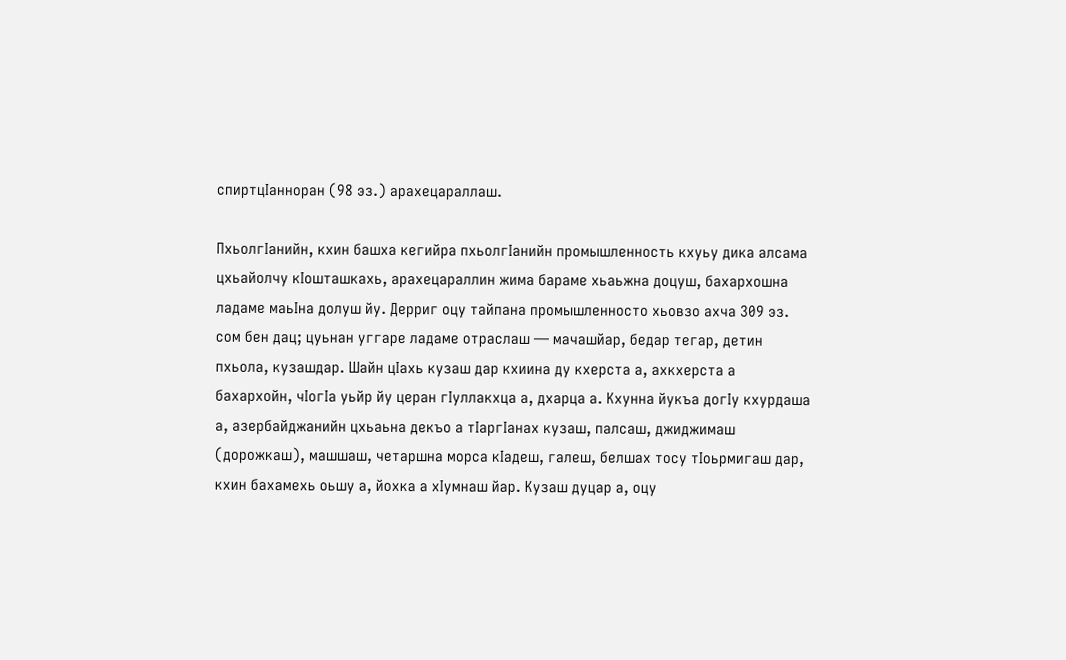спиртцӀанноран (98 эз.) арахецараллаш.

ПхьолгӀанийн, кхин башха кегийра пхьолгӀанийн промышленность кхуьу дика алсама цхьайолчу кӀошташкахь, арахецараллин жима бараме хьаьжна доцуш, бахархошна ладаме маьӀна долуш йу. Дерриг оцу тайпана промышленносто хьовзо ахча 309 эз. сом бен дац; цуьнан уггаре ладаме отраслаш — мачашйар, бедар тегар, детин пхьола, кузашдар. Шайн цӀахь кузаш дар кхиина ду кхерста а, ахкхерста а бахархойн, чӀогӀа уьйр йу церан гӀуллакхца а, дхарца а. Кхунна йукъа догӀу кхурдаша а, азербайджанийн цхьаьна декъо а тӀаргӀанах кузаш, палсаш, джиджимаш (дорожкаш), машшаш, четаршна морса кӀадеш, галеш, белшах тосу тӀоьрмигаш дар, кхин бахамехь оьшу а, йохка а хӀумнаш йар. Кузаш дуцар а, оцу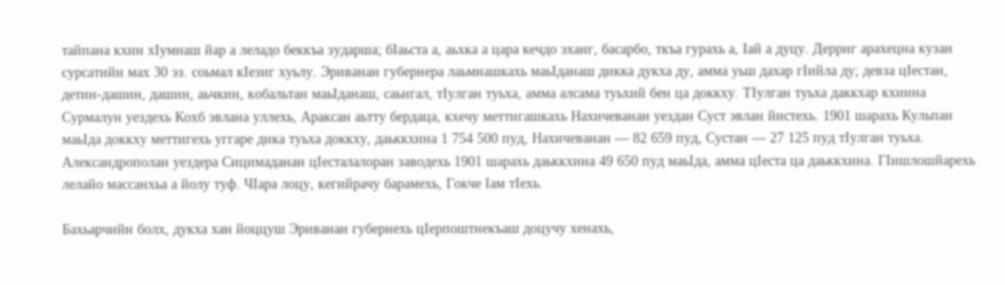тайпана кхин хӀумнаш йар а леладо беккъа зударша; бӀаьста а, аьхка а цара кечдо эханг, басарбо, ткъа гурахь а, Ӏай а дуцу. Дерриг арахецна кузан сурсатийн мах 30 эз. соьмал кӀезиг хуьлу. Эриванан губернера лаьмнашкахь маьӀданаш дикка дукха ду, амма уьш дахар гӀийла ду; девза цӀестан, детин-дашин, дашин, аьчкин, кобальтан маьӀданаш, саьнгал, тӀулган туьха, амма алсама туьхий бен ца доккху. ТӀулган туьха даккхар кхиина Сурмалун уездехь Кохб эвлана уллехь, Араксан аьтту бердаца, кхечу меттигашкахь Нахичеванан уездан Суст эвлан йистехь. 1901 шарахь Кульпан маьӀда доккху меттигехь уггаре дика туьха доккху, даьккхина 1 754 500 пуд, Нахичеванан — 82 659 пуд, Сустан — 27 125 пуд тӀулган туьха. Александрополан уездера Сицимаданан цӀесталалоран заводехь 1901 шарахь даьккхина 49 650 пуд маьӀда, амма цӀеста ца даьккхина. ГӀишлошйарехь лелайо массанхьа а йолу туф. ЧӀара лоцу, кегийрачу барамехь, Гокче Ӏам тӀехь.

Бахьарчийн болх, дукха хан йоццуш Эриванан губернехь цӀерпоштнекъаш доцучу хенахь,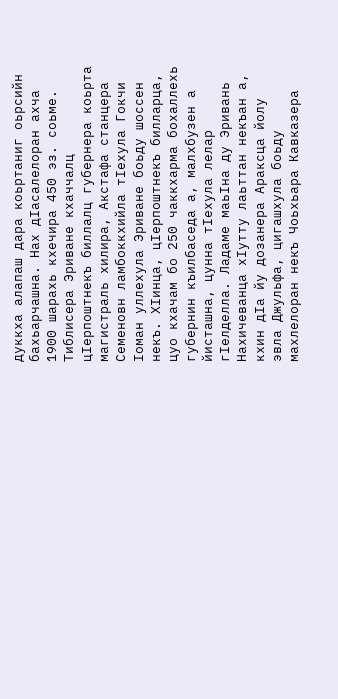дуккха алапаш дара коьртаниг оьрсийн бахьарчашна. Нах дӀасалелоран ахча 1900 шарахь кхечира 450 эз. соьме. Тиблисера Эриване кхаччалц цӀерпоштнекъ биллалц губернера коьрта магистраль хилира, Акстафа станцера Семеновн ламбоккхийла тӀехула Гокчи Ӏоман уллехула Эриване боьду шоссен некъ. ХӀинца, цӀерпоштнекъ билларца, цуо кхачам бо 250 чаккхарма бохаллехь губернин къилбаседа а, малхбузен а йисташна, цунна тӀехула лелар гӀелделла. Ладаме маьӀна ду Эривань Нахичеванца хӀутту лаьттан некъан а, кхин дӀа йу дозанера Араксца йолу эвла Джульфа, цигашхула боьду махлелоран некъ Чоьхьара Кавказера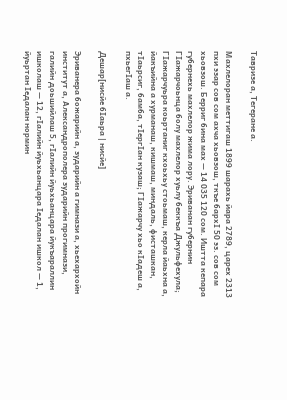Тавризе а, Тегеране а.

Махлелоран меттигаш 1899 шарахь йара 2789, царех 2313 пхи эзар сов сом ахча хьовзош, ткъе бархӀ 50 эз. сов сом хьовзош. Берриг бина мах — 14 035 120 сом. Иштта кепара губернехь махлелор жима лору. Эриванан губернин ГӀажарчоьнца болу махлелор хуьлу беккъа Джульфехула; ГӀажарчуьра коьртаниг кхоьхьу стоьмаш, керла йаьхна а, йакъийна а хурманаш, кишмаш, миндаль, фисташкан, тӀаьрсиг, бамба, тӀергӀан кузаш; ГӀажарчу хьо кӀадеш а, пхьегӀаш а.

Дешар[нисйе бӀаьра | нисйе]

Эриванера божарийн а, зударийн а гимнази а, хьехархойн институт а, Александрополера зударийн прогимнази, галийн доьшийлаш 5, гӀалийн йуьхьанцара йукъараллин ишколаш — 12, гӀалийн йуьхьанцара Ӏедалан ишкол — 1, йуьртан Ӏедалан нормин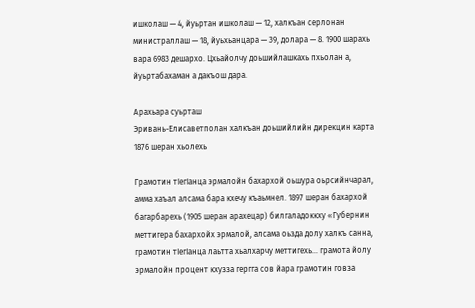ишколаш — 4, йуьртан ишколаш — 12, халкъан серлонан министраллаш — 18, йуьхьанцара — 39, долара — 8. 1900 шарахь вара 6983 дешархо. Цхьайолчу доьшийлашкахь пхьолан а, йуьртабахаман а дакъош дара.

Арахьара суьрташ
Эривань-Елисаветполан халкъан доьшийлийн дирекцин карта 1876 шеран хьолехь

Грамотин тӀегӀанца эрмалойн бахархой оьшура оьрсийнчарал, амма хаъал алсама бара кхечу къаьмнел. 1897 шеран бахархой багарбарехь (1905 шеран арахецар) билгаладоккху «Губернин меттигера бахархойх эрмалой, алсама оьзда долу халкъ санна, грамотин тӀегӀанца лаьтта хьалхарчу меттигехь… грамота йолу эрмалойн процент кхузза гергга сов йара грамотин говза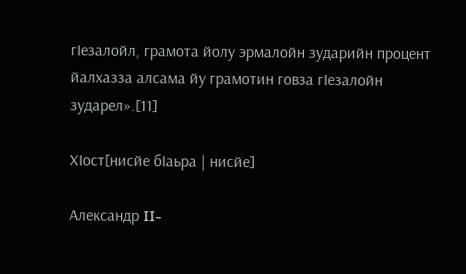гӀезалойл, грамота йолу эрмалойн зударийн процент йалхазза алсама йу грамотин говза гӀезалойн зударел».[11]

ХӀост[нисйе бӀаьра | нисйе]

Александр II-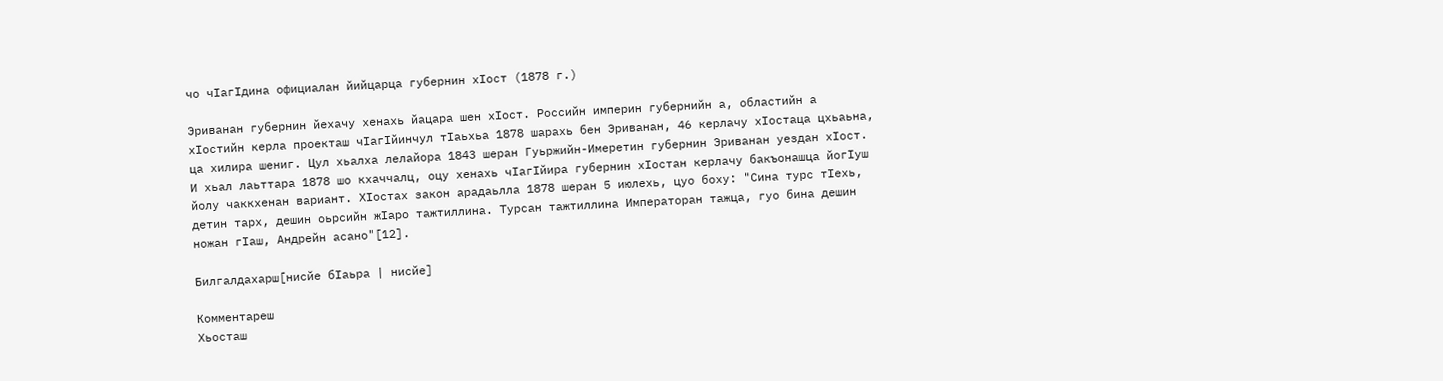чо чӀагӀдина официалан йийцарца губернин хӀост (1878 г.)

Эриванан губернин йехачу хенахь йацара шен хӀост. Российн империн губернийн а, областийн а хӀостийн керла проекташ чӀагӀйинчул тӀаьхьа 1878 шарахь бен Эриванан, 46 керлачу хӀостаца цхьаьна, ца хилира шениг. Цул хьалха лелайора 1843 шеран Гуьржийн-Имеретин губернин Эриванан уездан хӀост. И хьал лаьттара 1878 шо кхаччалц, оцу хенахь чӀагӀйира губернин хӀостан керлачу бакъонашца йогӀуш йолу чаккхенан вариант. ХӀостах закон арадаьлла 1878 шеран 5 июлехь, цуо боху: "Сина турс тӀехь, детин тарх, дешин оьрсийн жӀаро тажтиллина. Турсан тажтиллина Императоран тажца, гуо бина дешин ножан гӀаш, Андрейн асано"[12].

Билгалдахарш[нисйе бӀаьра | нисйе]

Комментареш
Хьосташ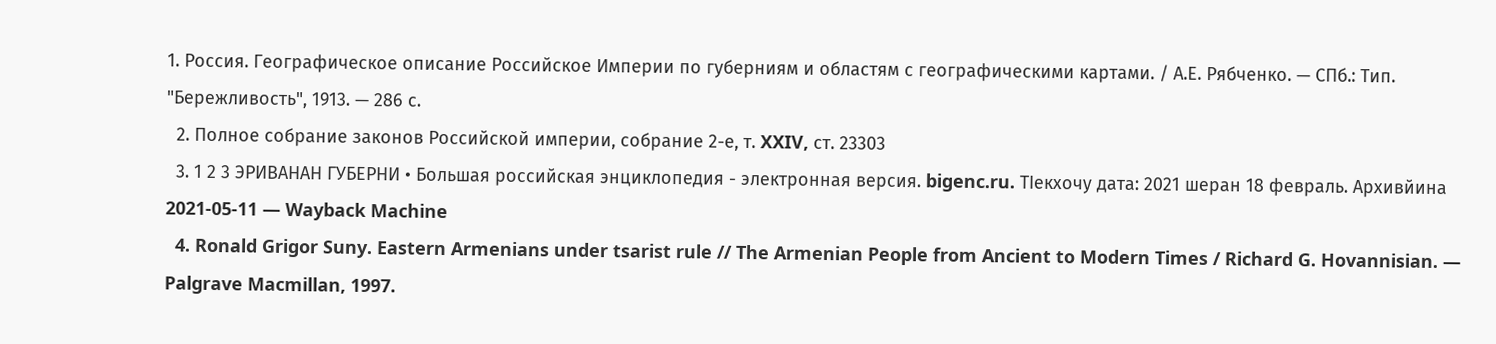1. Россия. Географическое описание Российское Империи по губерниям и областям с географическими картами. / А.Е. Рябченко. — СПб.: Тип. "Бережливость", 1913. — 286 с.
  2. Полное собрание законов Российской империи, собрание 2-е, т. XXIV, ст. 23303
  3. 1 2 3 ЭРИВАНАН ГУБЕРНИ • Большая российская энциклопедия - электронная версия. bigenc.ru. ТӀекхочу дата: 2021 шеран 18 февраль. Архивйина 2021-05-11 — Wayback Machine
  4. Ronald Grigor Suny. Eastern Armenians under tsarist rule // The Armenian People from Ancient to Modern Times / Richard G. Hovannisian. — Palgrave Macmillan, 1997.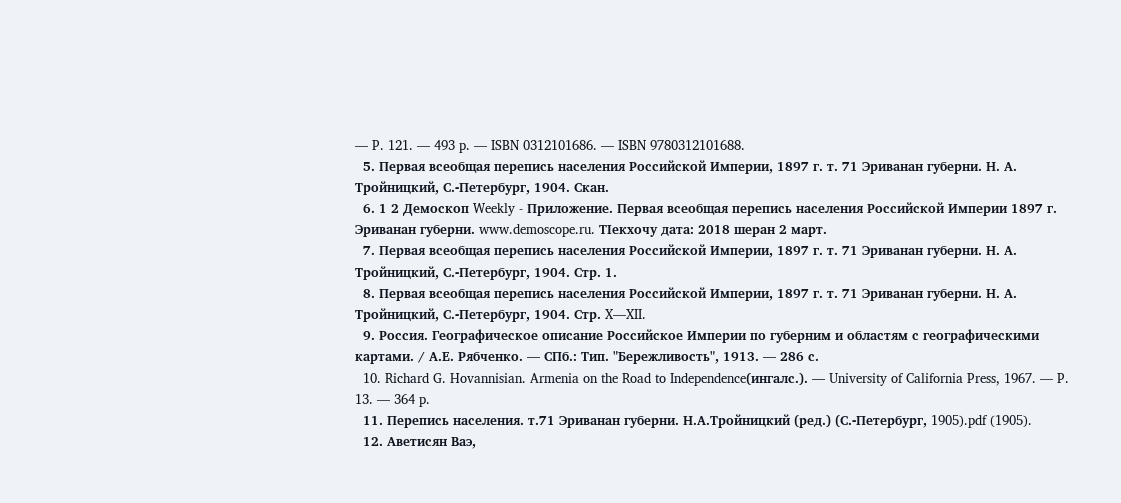— P. 121. — 493 p. — ISBN 0312101686. — ISBN 9780312101688.
  5. Первая всеобщая перепись населения Российской Империи, 1897 г. т. 71 Эриванан губерни. Н. А. Тройницкий, С.-Петербург, 1904. Скан.
  6. 1 2 Демоскоп Weekly - Приложение. Первая всеобщая перепись населения Российской Империи 1897 г. Эриванан губерни. www.demoscope.ru. ТӀекхочу дата: 2018 шеран 2 март.
  7. Первая всеобщая перепись населения Российской Империи, 1897 г. т. 71 Эриванан губерни. Н. А. Тройницкий, С.-Петербург, 1904. Стр. 1.
  8. Первая всеобщая перепись населения Российской Империи, 1897 г. т. 71 Эриванан губерни. Н. А. Тройницкий, С.-Петербург, 1904. Стр. X—XII.
  9. Россия. Географическое описание Российское Империи по губерним и областям с географическими картами. / А.Е. Рябченко. — СПб.: Тип. "Бережливость", 1913. — 286 с.
  10. Richard G. Hovannisian. Armenia on the Road to Independence(ингалс.). — University of California Press, 1967. — P. 13. — 364 p.
  11. Перепись населения. т.71 Эриванан губерни. Н.А.Тройницкий (ред.) (С.-Петербург, 1905).pdf (1905).
  12. Аветисян Ваэ,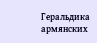Геральдика армянских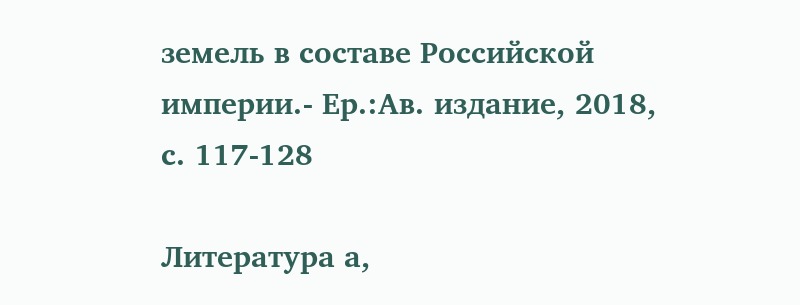земель в составе Российской империи.- Ер.:Ав. издание, 2018, с. 117-128

Литература а,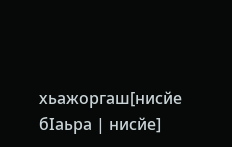хьажоргаш[нисйе бӀаьра | нисйе]